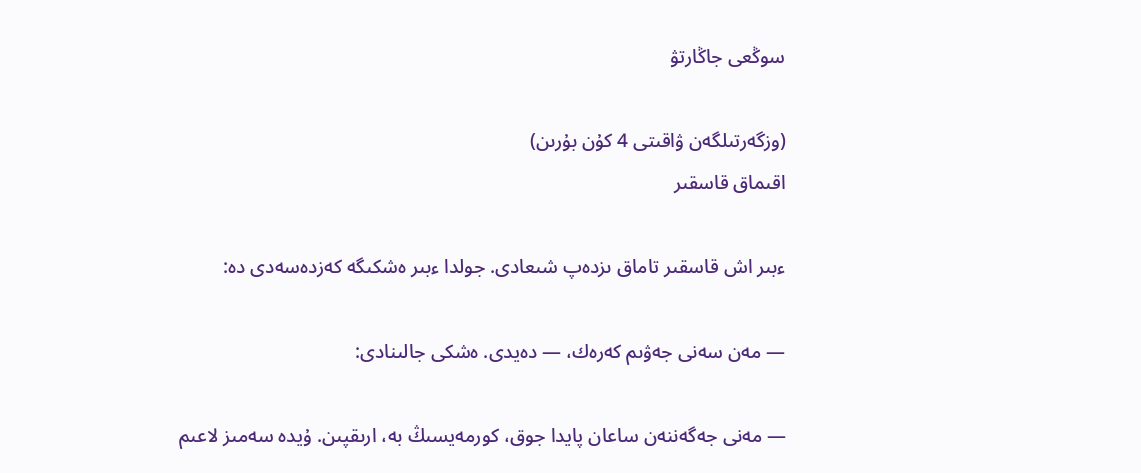سوڭعى جاڭارتۋ

(وزگەرتىلگەن ۋاقىتى 4 كۇن بۇرىن)
اقىماق قاسقىر

ءبىر اش قاسقىر تاماق ىزدەپ شىعادى. جولدا ءبىر ەشكىگە كەزدەسەدى دە:

— مەن سەنى جەۋىم كەرەك، — دەيدى. ەشكى جالىنادى:

— مەنى جەگەننەن ساعان پايدا جوق، كورمەيسىڭ بە، ارىقپىن. ۇيدە سەمىز لاعىم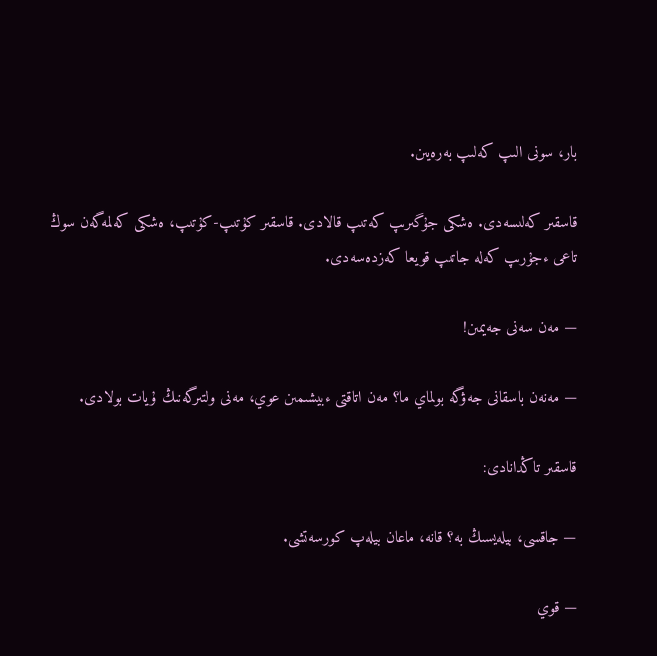بار، سونى الىپ كەلىپ بەرەيىن.

قاسقىر كەلىسەدى. ەشكى جۇگىرىپ كەتىپ قالادى. قاسقىر كۇتىپ-كۇتىپ، ەشكى كەلمەگەن سوڭ تاعى ءجۇرىپ كەلە جاتىپ قويعا كەزدەسەدى.

— مەن سەنى جەيمىن!

— مەنەن باسقانى جەۋگە بولماي ما؟ مەن اتاقتى ءبيشىمىن عوي، مەنى ولتىرگەنىڭ ۇيات بولادى.

قاسقىر تاڭدانادى:

— جاقسى، بيلەيسىڭ بە؟ قانە، ماعان بيلەپ كورسەتشى.

— قوي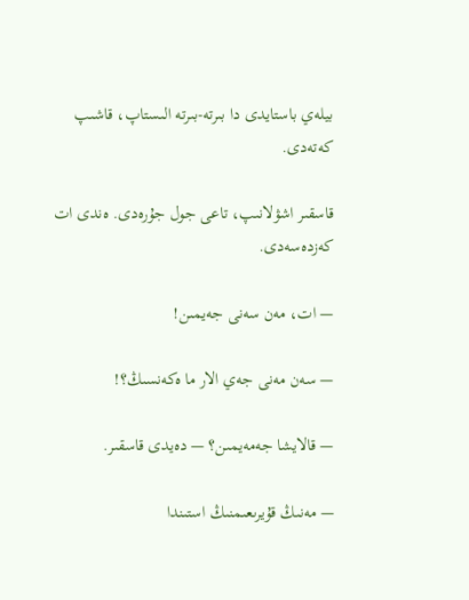بيلەي باستايدى دا بىرتە-بىرتە الىستاپ، قاشىپ كەتەدى.

قاسقىر اشۋلانىپ، تاعى جول جۇرەدى. ەندى ات كەزدەسەدى.

— ات، مەن سەنى جەيمىن!

— سەن مەنى جەي الار ما ەكەنسىڭ؟!

— قالايشا جەمەيمىن؟ — دەيدى قاسقىر.

— مەنىڭ قۇيرىعىمنىڭ استىندا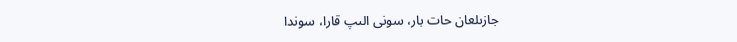جازىلعان حات بار، سونى الىپ قارا، سوندا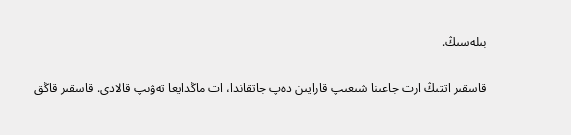بىلەسىڭ.

قاسقىر اتتىڭ ارت جاعىنا شىعىپ قارايىن دەپ جاتقاندا، ات ماڭدايعا تەۋىپ قالادى. قاسقىر قاڭق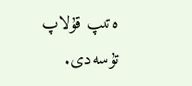ەتىپ قۇلاپ تۇسەدى.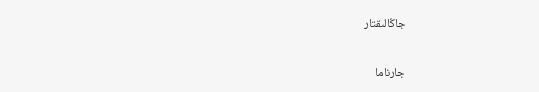جاڭالىقتار

جارناما